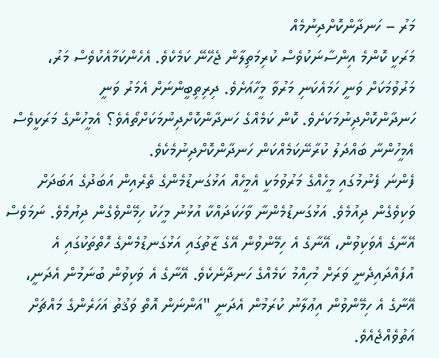މަރު – ހަނދާންކޮށްދިނުމެއް
މަރަކީ ކޮންމެ އިންސާނަކުވެސް ކުރިމަތިލާން ޖެހޭނޭ ކަމެކެވެ. އެހެންކަމާއެކުވެސް މަރު، މަރުވުމަކަށް ވަނީ ހަމައެކަނި މަރުވާ މީހާއަށެވެ. ދިރިތިބީންނަށް އެމަރު ވަނީ ހަނދާންކޮށްދިނުމަކަށެވެ. ކޮން ކަމެއްގެ ހަނދާންކޮށްދިނުމަކަށްތޯއެވެ؟ އެމީހުންގެ މަރަކީވެސް އެމީހުންނާ ބައްދަލު ކުރާނޭކަމެއްކަން ހަނދާންކޮށްދިނުމެކެވެ.
ފެންނަ ފެނުމުގައި މީހެއްގެ މަރުވުމަކީ އެމީހެއް އަޅުގަނޑުމެންގެ ތެރެއިން އަބަދުގެ އަބަދަށް ވަކިވެގެން ދިއުމެވެ. އަޅުގަނޑުމެންނާ ވާހަކަދައްކާ އުޅުނު މީހަކު ހިމޭންވެގެން ދިޔުމެވެ. ނަމަވެސް އޭނާގެ އެވަކިވުން، އޭނާގެ އެ ހިމޭންވުން އޭގެ ޒާތުގައި އަޅުގަނޑުމެންގެ ހޮތްތަކުގައި އެ އުފައްދައިދެނީ ވަރަށް މުހިއްމު ކަމެއްގެ ހަނދާނެކެވެ. އޭނާގެ އެ ވަކިވުން ބުނަމުން އެދަނީ، އޭނާގެ އެ ހިމޭންވުން އިޢުލާނު ކުރަމުން އެދަނީ "އަންނަން އޮތް ވަޤުތު އަހަރެންގެ މައްޗަށް އަތުވެއްޖެއެވެ.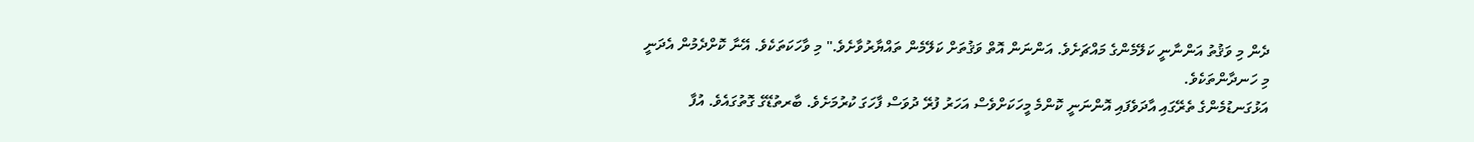ދެން މި ވަޤުތު އަންނާނީ ކަލޭމެންގެ މައްޗަށެވެ. އަންނަން އޮތް ވަޤުތަށް ކަލޭމެން ތައްޔާރުވާށެވެ." މި ވާހަކަތަކެވެ. އޭނާ ކޮށްދެމުން އެދަނީ މި ހަނދާންތަކެވެ.
އަޅުގަނޑުމެންގެ ތެރޭގައި އާދަވެފައި އޮންނަނީ ކޮންމެ މީހަކަށްވެސް އަހަރު ފުރޭ ދުވަސް ފާހަގަ ކުރުމަށެވެ. ބާރތުޑޭގެ ގޮތުގައެވެ. އުފާ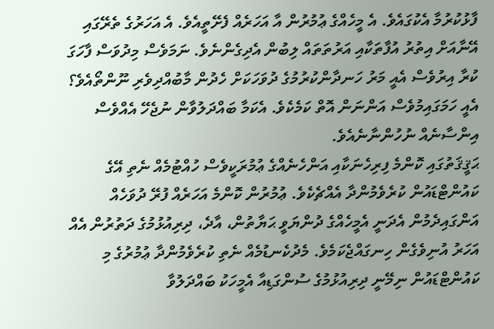ފާޅުކުރުމާ އެކުގައެވެ. އެ މީހެއްގެ ޢުމުރުން އާ އަހަރެއް ފެށޭތީއެވެ. އެ އަހަރުގެ ތެރޭގައި އޭނާއަށް އިތުރު އުފާތަކާއި އަރުތަތައް ލިބުން އެދިގެންނެވެ. ނަމަވެސް މިދުވަސް ފާހަގަ ކުރާ އިރުވެސް އެއީ މަރު ހަނދާންކުރުމުގެ ދުވަހަކަށް ހެދުން މާބުއްދިވެރި ނޫންތޯއެވެ؟ އެއީ ހަމަގައިމުވެސް އަންނަން އޮތް ކަމެކެވެ. އެކަމާ ބައްދަލުވާން ނުޖެހޭ އެއްވެސް އިންސާނެއް ނުހުންނާނެއެވެ.
ޙަޤީޤަތުގައި ކޮންމެ ފިރިހެނަކާއި އަންހެނެއްގެ ޢުމުރަކީވެސް ހުއްޓުމެއް ނެތި އޭގެ ކައުންޓްޑައުން ކުރެވެމުންދާ އެއްޗެކެވެ. ޢުމުރުން ކޮންމެ އަހަރެއް ފުރޭ ދުވަހެއް އަންގައިދެމުން އެދަނީ އެމީހެއްގެ ދުންޔަވީ ޙަޔާތުން، އާދެ، ދިރިއުޅުމުގެ ދަތުރުން އެއް އަހަރު އުނިވެގެން ހިނގައްޖެކަމެވެ. މެދުކެނޑުމެއް ނެތި ކުރެވެމުންދާ ޢުމުރުގެ މި ކައުންޓްޑައުން ނިމޭނީ ދިރިއުޅުމުގެ ސުންގަޑިއާ އެމީހަކު ބައްދަލުވާ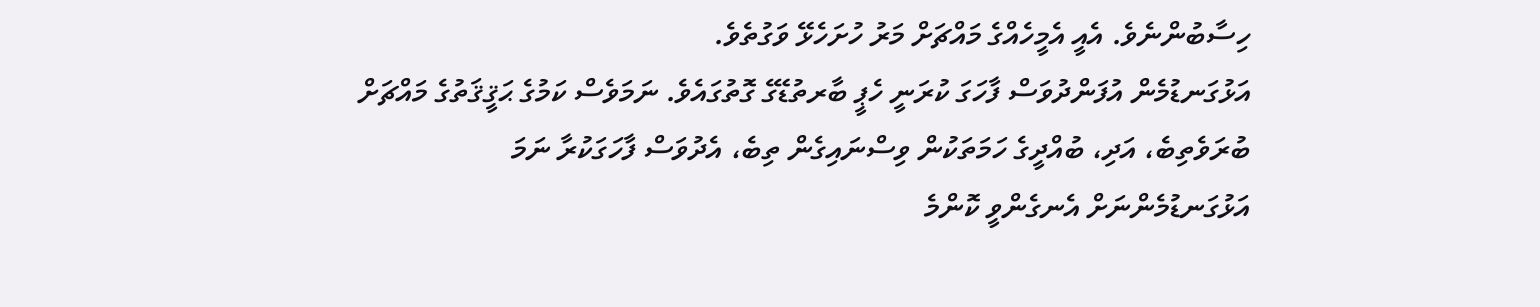ހިސާބުންނެވެ. އެއީ އެމީހެއްގެ މައްޗަށް މަރު ހުށަހެޅޭ ވަގުތެވެ.
އަޅުގަނޑުމެން އުފަންދުވަސް ފާހަގަ ކުރަނީ ހެޕީ ބާރތުޑޭގެ ގޮތުގައެވެ. ނަމަވެސް ކަމުގެ ޙަޤީޤަތުގެ މައްޗަށް ބުރަވެތިބެ، އަދި، ބުއްދީގެ ހަމަތަކުން ވިސްނައިގެން ތިބެ، އެދުވަސް ފާހަގަކުރާ ނަމަ އަޅުގަނޑުމެންނަށް އެނގެންވީ ކޮންމެ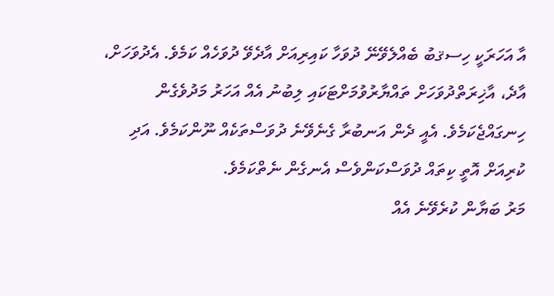އާ އަހަރަކީ ހިސޤބު ބެއްލެވޭނޭ ދުވަހާ ކައިރިއަށް އާދެވޭ ދުވަހެއް ކަމެވެ. އެދުވަހަށް، އާދެ، އާޚިރަތްދުވަހަށް ތައްޔާރުވުމަށްޓަކައި ލިބުނު އެއް އަހަރު މަދުވެގެން ހިނގައްޖެކަމެވެ. އެއީ ދެން އަނބުރާ ގެނެވޭނެ ދުވަސްތަކެއް ނޫންކަމެވެ. އަދި ކުރިއަށް އޮތީ ކިތައް ދުވަސްކަންވެސް އެނގެން ނެތްކަމެވެ.
މަރު ބަޔާން ކުރެވޭނެ އެއް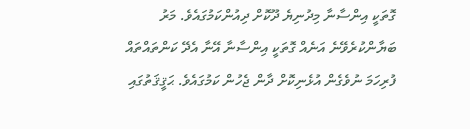ގޮތަކީ އިންސާނާ މިދުނިޔެ ދޫކޮށް ދިއުންކަމުގައެވެ. މަރު ބަޔާންކުރެވޭނެ އަނެއް ގޮތަކީ އިންސާނާ އޭނާ އެދޭ ކަންތައްތައް ފުރިހަމަ ނުވެގެން އުޅެނިކޮށް ދާން ޖެހުން ކަމުގައެވެ. ޙަޤީޤަތުގައި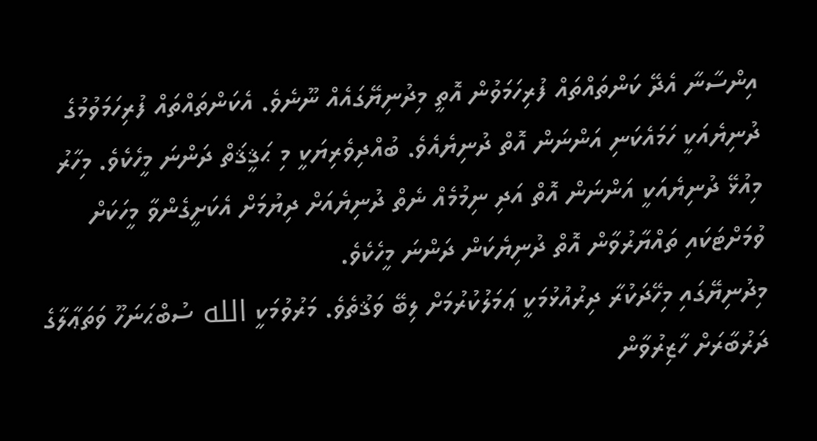އިންސާނާ އެދޭ ކަންތައްތައް ފުރިހަމަވުން އޮތީ މިދުނިޔޭގައެއް ނޫނެވެ. އެކަންތައްތައް ފުރިހަމަވުމުގެ ދުނިޔެއަކީ ހަމައެކަނި އަންނަން އޮތް ދުނިޔެއެވެ. ބުއްދިވެރިޔަކީ މި ޙަޤީޤަތް ދަންނަ މީހެކެވެ. މިހާރު މިއުޅޭ ދުނިޔެއަކީ އަންނަން އޮތް އަދި ނިމުމެއް ނެތް ދުނިޔެއަށް ދިޔުމަށް އެކަށީގެންވާ މީހަކަށް ވުމަށްޓަކައި ތައްޔާރުވާން އޮތް ދުނިޔެކަން ދަންނަ މީހެކެވެ.
މިދުނިޔޭގައި މިހޭދަކުރާ ދިރުއުޅުމަކީ ޢަމަލުކުރުމަށް ލިބޭ ވަޤުތެވެ. މަރުވުމަކީ الله ސުބްޙަނަހޫ ވަތަޢާލާގެ ދަރުބާރަށް ހާޒިރުވާން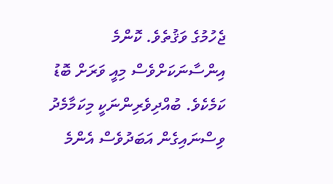ޖެހުމުގެ ވަޤުތެވެ. ކޮންމެ އިންސާނަކަށްވެސް މިއީ ވަރަށް ބޮޑު ކަމެކެވެ. ބުއްދިވެރިންނަކީ މިކަމާމެދު ވިސްނައިގެން އަބަދުވެސް އެންމެ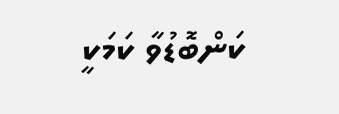ކަންބޮޑުވާ ކަމަކީ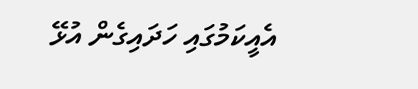އެއީކަމުގައި ހަދައިގެން އުޅޭ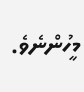މީހުންނެވެ.